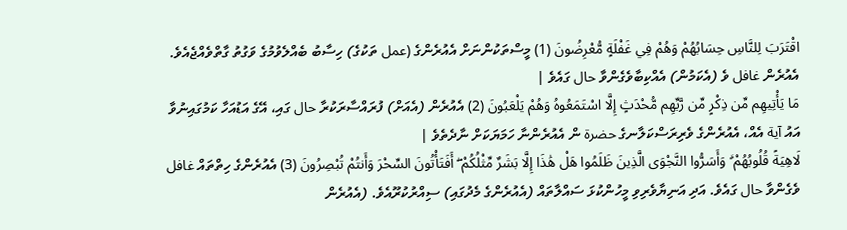اقْتَرَبَ لِلنَّاسِ حِسَابُهُمْ وَهُمْ فِي غَفْلَةٍ مُّعْرِضُونَ (1) މީސްތަކުންނަށް އެއުރެންގެ (عمل ތަކުގެ) ހިސާބު ބެއްލެވުމުގެ ވަގުތު ގާތްވެއްޖެއެވެ. އެއުރެން غافل ވެ (އެކަމުން) އެއްކިބާވެގެންވާ حال ގައެވެ |
مَا يَأْتِيهِم مِّن ذِكْرٍ مِّن رَّبِّهِم مُّحْدَثٍ إِلَّا اسْتَمَعُوهُ وَهُمْ يَلْعَبُونَ (2) އެއުރެން (އެއަށް) ފުރައްސާރަކުރާ حال ގައި، އޭގެ އަޑުއަހާ ކަމުގައިނުވާ އައު آية އެއް، އެއުރެންގެ ވެރިރަސްކަލާނގެ حضرة ން އެއުރެންނާ ހަމަޔަކަށް ނާދެތެވެ |
لَاهِيَةً قُلُوبُهُمْ ۗ وَأَسَرُّوا النَّجْوَى الَّذِينَ ظَلَمُوا هَلْ هَٰذَا إِلَّا بَشَرٌ مِّثْلُكُمْ ۖ أَفَتَأْتُونَ السِّحْرَ وَأَنتُمْ تُبْصِرُونَ (3) އެއުރެންގެ ހިތްތައް غافل ވެގެންވާ حال ގައެވެ. އަދި އަނިޔާވެރިވި މީހުންކުޅަ ސައްލާތައް (އެއުރެންގެ މެދުގައި) ސިއްރުކުރޫއެވެ. (އެއުރެން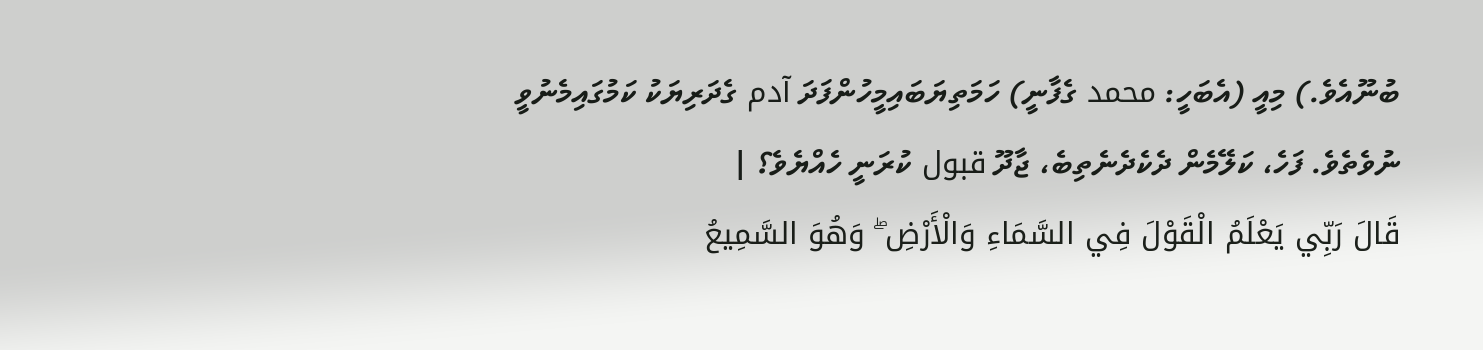ބުނޫއެވެ.) މިއީ (އެބަހީ: محمد ގެފާނީ) ހަމަތިޔަބައިމީހުންފަދަ آدم ގެދަރިޔަކު ކަމުގައިމެނުވީ ނުވެތެވެ. ފަހެ، ކަލޭމެން ދެކެދެނެތިބެ، ޖާދޫ قبول ކުރަނީ ހެއްޔެވެ؟ |
قَالَ رَبِّي يَعْلَمُ الْقَوْلَ فِي السَّمَاءِ وَالْأَرْضِ ۖ وَهُوَ السَّمِيعُ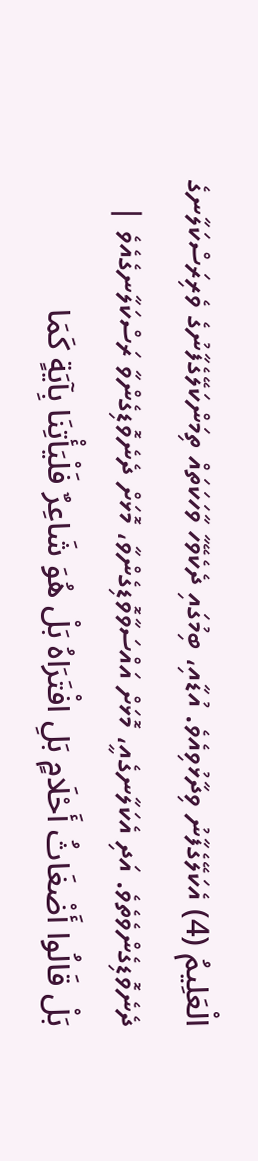الْعَلِيمُ (4) އެކަލޭގެފާނު ވިދާޅުވިއެވެ. އުޑާއި، ބިމުގައި ދެކެވޭހާ ވާހަކަތައް ތިމަންކަލޭގެފާނުގެ ވެރިރަސްކަލާނގެ ދެނެވޮޑިގެންވެތެވެ. އަދި އެކަލާނގެއީ، މޮޅަށް އައްސަވާވޮޑިގެންވާ، މޮޅަށް ދެނެވޮޑިގެންވާ ރަސްކަލާނގެއެވެ |
بَلْ قَالُوا أَضْغَاثُ أَحْلَامٍ بَلِ افْتَرَاهُ بَلْ هُوَ شَاعِرٌ فَلْيَأْتِنَا بِآيَةٍ كَمَا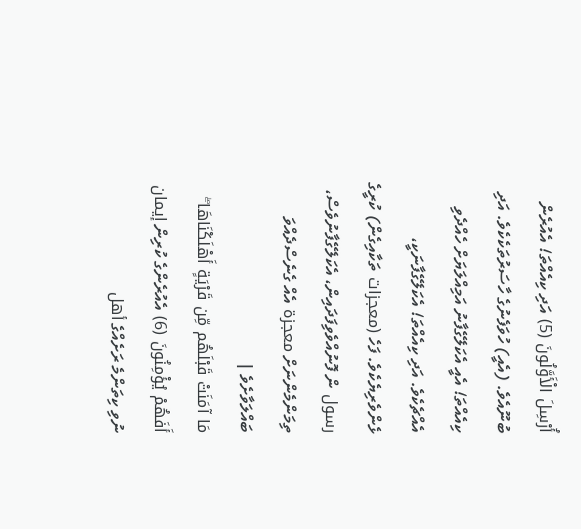أُرْسِلَ الْأَوَّلُونَ (5) އަދި ކިއެއްތަ! އެއުރެން ބުނޫއެވެ. (އެއީ) ހުވަފެނުގެ ހާސަރުތަކެކެވެ. އަދި ކިއެއްތަ! އެއީ އެކަލޭގެފާނު އަމިއްލަޔަށް ހެއްދެވި އެއްޗެކެވެ. އަދި ކިއެއްތަ! އެކަލޭގެފާނަކީ، ޅެންވެރިޔެކެވެ. ފަހެ (معجزات ތަކާއިގެން) ކުރީގެ رسول ން ފޮނުއްވެވިފަދައިން، އެކަލޭގެފާނުވެސް، ތިމަންމެންނަށް معجزة އެއް ގެނެސްދެއްވަ ބައްލަވާށެވެ |
مَا آمَنَتْ قَبْلَهُم مِّن قَرْيَةٍ أَهْلَكْنَاهَا ۖ أَفَهُمْ يُؤْمِنُونَ (6) އެއުރެންގެ ކުރިން إيمان ނުވި ކިތަންމެ ރަށެއްގެ أهل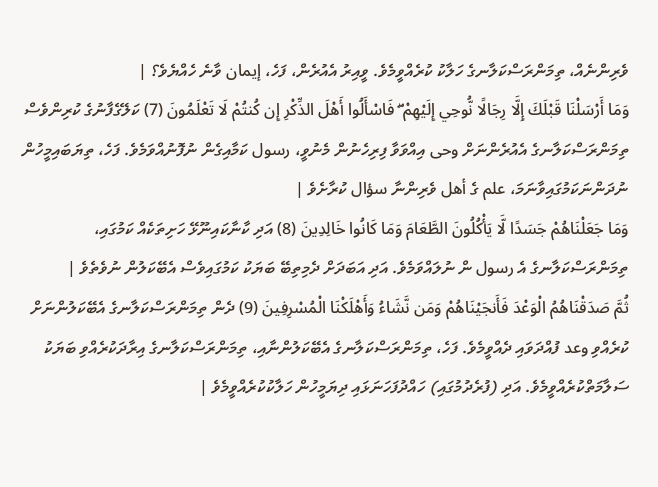ވެރިންނެއް، ތިމަންރަސްކަލާނގެ ހަލާކު ކުރެއްވީމެވެ. ވީއިރު އެއުރެން، ފަހެ، إيمان ވާނެ ހެއްޔެވެ؟ |
وَمَا أَرْسَلْنَا قَبْلَكَ إِلَّا رِجَالًا نُّوحِي إِلَيْهِمْ ۖ فَاسْأَلُوا أَهْلَ الذِّكْرِ إِن كُنتُمْ لَا تَعْلَمُونَ (7) ކަލޭގެފާނުގެ ކުރިންވެސް ތިމަންރަސްކަލާނގެ އެއުރެންނަށް وحى އިއްވަވާ ފިރިހެނުން މެނުވީ، رسول ކަމާއިގެން ނުފޮނުއްވަމެވެ. ފަހެ، ތިޔަބައިމީހުން ނުދަންނަކަމުގައިވާނަމަ، علم ގެ أهل ވެރިންނާ سؤال ކުރާށެވެ |
وَمَا جَعَلْنَاهُمْ جَسَدًا لَّا يَأْكُلُونَ الطَّعَامَ وَمَا كَانُوا خَالِدِينَ (8) އަދި ކާނާކައިނޫޅޭ ހަށިތަކެއް ކަމުގައި، ތިމަންރަސްކަލާނގެ އެ رسول ން ނުލައްވަމެވެ. އަދި އަބަދަށް ދެމިތިބޭ ބަޔަކު ކަމުގައިވެސް އެބޭކަލުން ނުވެތެވެ |
ثُمَّ صَدَقْنَاهُمُ الْوَعْدَ فَأَنجَيْنَاهُمْ وَمَن نَّشَاءُ وَأَهْلَكْنَا الْمُسْرِفِينَ (9) ދެން ތިމަންރަސްކަލާނގެ އެބޭކަލުންނަށް ކުރެއްވި وعد ފުއްދަވައި ދެއްވީމެވެ. ފަހެ، ތިމަންރަސްކަލާނގެ އެބޭކަލުންނާއި، ތިމަންރަސްކަލާނގެ އިރާދަކުރެއްވި ބަޔަކު ސަލާމަތްކުރެއްވީމެވެ. އަދި (ފުރެދުމުގައި) ހައްދުފަހަނަޅައި ދިޔަމީހުން ހަލާކުކުރެއްވީމެވެ |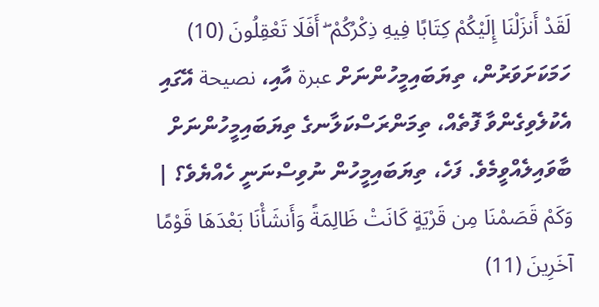لَقَدْ أَنزَلْنَا إِلَيْكُمْ كِتَابًا فِيهِ ذِكْرُكُمْ ۖ أَفَلَا تَعْقِلُونَ (10) ހަމަކަށަވަރުން، ތިޔަބައިމީހުންނަށް عبرة އާއި، نصيحة އޭގައި އެކުލެވިގެންވާ ފޮތެއް، ތިމަންރަސްކަލާނގެ ތިޔަބައިމީހުންނަށް ބާވައިލެއްވީމެވެ. ފަހެ، ތިޔަބައިމީހުން ނުވިސްނަނީ ހެއްޔެވެ؟ |
وَكَمْ قَصَمْنَا مِن قَرْيَةٍ كَانَتْ ظَالِمَةً وَأَنشَأْنَا بَعْدَهَا قَوْمًا آخَرِينَ (11)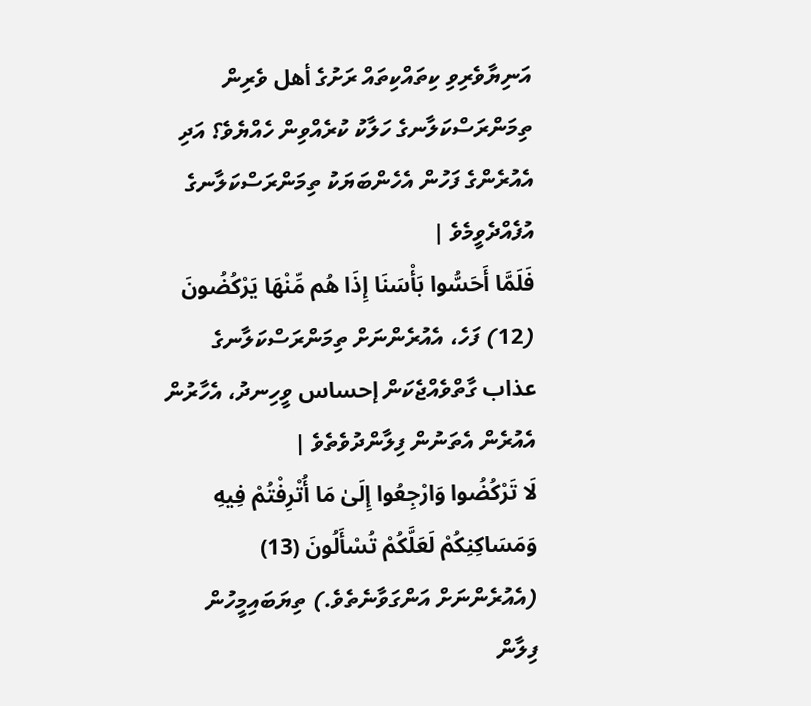އަނިޔާވެރިވި ކިތައްކިތައް ރަށުގެ أهل ވެރިން ތިމަންރަސްކަލާނގެ ހަލާކު ކުރެއްވިން ހެއްޔެވެ؟ އަދި އެއުރެންގެ ފަހުން އެހެންބަޔަކު ތިމަންރަސްކަލާނގެ އުފެއްދެވީމެވެ |
فَلَمَّا أَحَسُّوا بَأْسَنَا إِذَا هُم مِّنْهَا يَرْكُضُونَ (12) ފަހެ، އެއުރެންނަށް ތިމަންރަސްކަލާނގެ عذاب ގާތްވެއްޖެކަން إحساس ވީހިނދު، އެހާރުން އެއުރެން އެތަނުން ފިލާންދުވެތެވެ |
لَا تَرْكُضُوا وَارْجِعُوا إِلَىٰ مَا أُتْرِفْتُمْ فِيهِ وَمَسَاكِنِكُمْ لَعَلَّكُمْ تُسْأَلُونَ (13) (އެއުރެންނަށް އަންގަވާނެތެވެ.) ތިޔަބައިމީހުން ފިލާން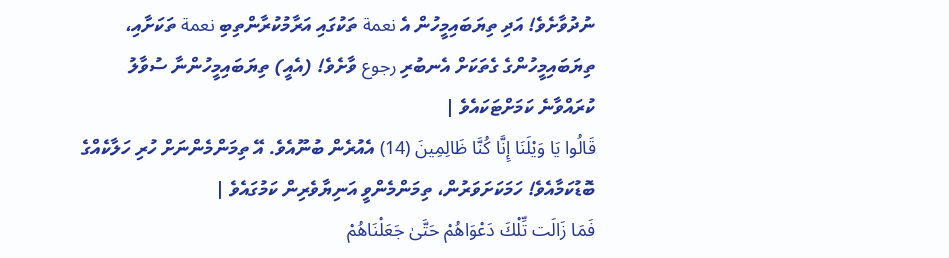ނުދުވާށެވެ! އަދި ތިޔަބައިމީހުން އެ نعمة ތަކުގައި އަރާމުކުރާންތިބި نعمة ތަކަށާއި، ތިޔަބައިމީހުންގެ ގެތަކަށް އެނބުރި رجوع ވާށެވެ! (އެއީ) ތިޔަބައިމީހުންނާ ސުވާލު ކުރައްވާނެ ކަމަށްޓަކައެވެ |
قَالُوا يَا وَيْلَنَا إِنَّا كُنَّا ظَالِمِينَ (14) އެއުރެން ބުނޫއެވެ. އޭ ތިމަންމެންނަށް ހުރި ހަލާކެއްގެ ބޮޑުކަމާއެވެ! ހަމަކަށަވަރުން، ތިމަންމެންވީ އަނިޔާވެރިން ކަމުގައެވެ |
فَمَا زَالَت تِّلْكَ دَعْوَاهُمْ حَتَّىٰ جَعَلْنَاهُمْ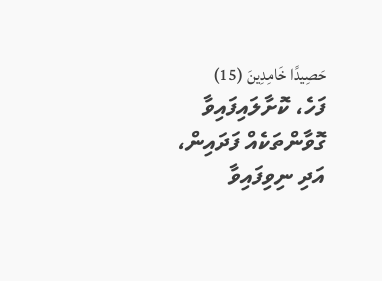حَصِيدًا خَامِدِينَ (15) ފަހެ، ކޮށާލައިފައިވާ ގޮވާންތަކެއް ފަދައިން، އަދި ނިވިފައިވާ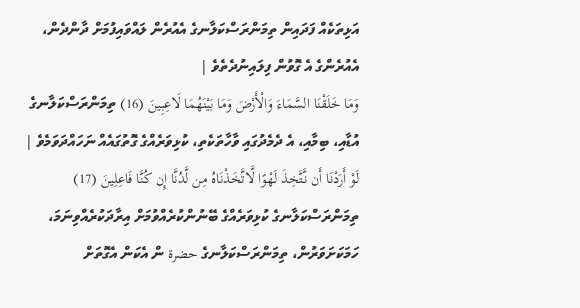އަޅިތަކެއް ފަދައިން ތިމަންރަސްކަލާނގެ އެއުރެން ލައްވައިފުމަށް ދާންދެން، އެއުރެންގެ އެ ގޮވުން ފިލައިނުދެތެވެ |
وَمَا خَلَقْنَا السَّمَاءَ وَالْأَرْضَ وَمَا بَيْنَهُمَا لَاعِبِينَ (16) ތިމަންރަސްކަލާނގެ އުޑާއި، ބިމާއި، އެ ދެމެދުގައި ވާހާތަކެތި، ކުޅިވަރެއްގެ ގޮތުގައެއް ނަހައްދަވަމެވެ |
لَوْ أَرَدْنَا أَن نَّتَّخِذَ لَهْوًا لَّاتَّخَذْنَاهُ مِن لَّدُنَّا إِن كُنَّا فَاعِلِينَ (17) ތިމަންރަސްކަލާނގެ ކުޅިވަރެއްގެ ބޭނުންކުރެއްވުމަށް އިރާދަކުރެއްވިނަމަ، ހަމަކަށަވަރުން، ތިމަންރަސްކަލާނގެ حضرة ން އެކަން އެގޮތަށް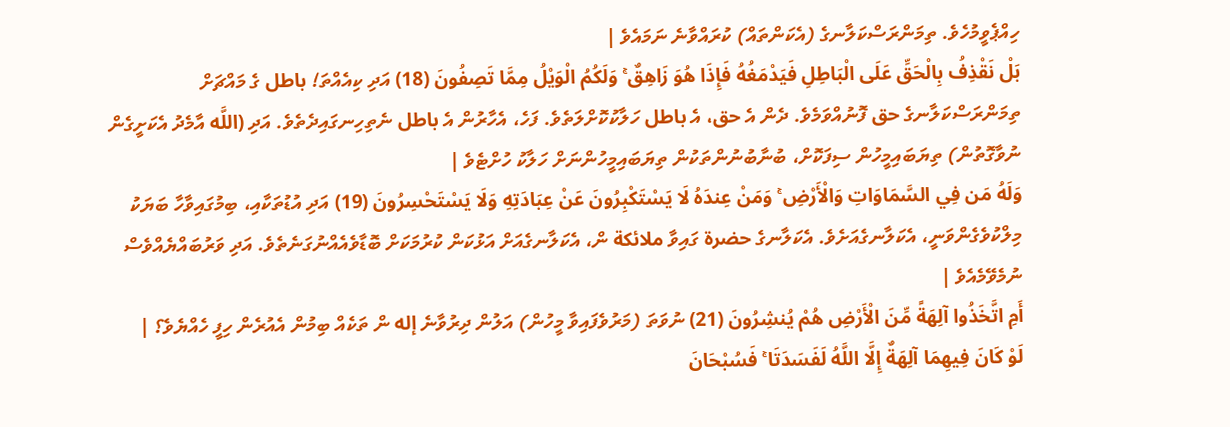ހިއްޕެވީމުހެވެ. ތިމަންރަސްކަލާނގެ (އެކަންތައް) ކުރައްވާނެ ނަމައެވެ |
بَلْ نَقْذِفُ بِالْحَقِّ عَلَى الْبَاطِلِ فَيَدْمَغُهُ فَإِذَا هُوَ زَاهِقٌ ۚ وَلَكُمُ الْوَيْلُ مِمَّا تَصِفُونَ (18) އަދި ކިއެއްތަ! باطل ގެ މައްޗަށް ތިމަންރަސްކަލާނގެ حق ފޮނުއްވަމެވެ. ދެން އެ حق، އެ باطل ހަލާކުކޮށްލަތެވެ. ފަހެ، އެހާރުން އެ باطل ނެތިހިނގައިދެތެވެ. އަދި (اللَّه އާމެދު އެކަށީގެން ނުވާގޮތުން) ތިޔަބައިމީހުން ސިފަކޮށް، ބުނާބުނުންތަކުން ތިޔަބައިމީހުންނަށް ހަލާކު ހުށްޓެވެ |
وَلَهُ مَن فِي السَّمَاوَاتِ وَالْأَرْضِ ۚ وَمَنْ عِندَهُ لَا يَسْتَكْبِرُونَ عَنْ عِبَادَتِهِ وَلَا يَسْتَحْسِرُونَ (19) އަދި އުޑުތަކާއި، ބިމުގައިވާހާ ބަޔަކު މިލްކުވެގެންވަނީ، އެކަލާނގެއަށެވެ. އެކަލާނގެ حضرة ގައިވާ ملائكة ން، އެކަލާނގެއަށް އަޅުކަން ކުރުމަކަށް ބޮޑާވެއެއްނުގަނެތެވެ. އަދި ވަރުބައްޔެއްވެސް ނުމެވޭމެއެވެ |
أَمِ اتَّخَذُوا آلِهَةً مِّنَ الْأَرْضِ هُمْ يُنشِرُونَ (21) ނުވަތަ (މަރުވެފައިވާ މީހުން) އަލުން ދިރުވާނެ إله ން ތަކެއް ބިމުން އެއުރެން ހިފީ ހެއްޔެވެ؟ |
لَوْ كَانَ فِيهِمَا آلِهَةٌ إِلَّا اللَّهُ لَفَسَدَتَا ۚ فَسُبْحَانَ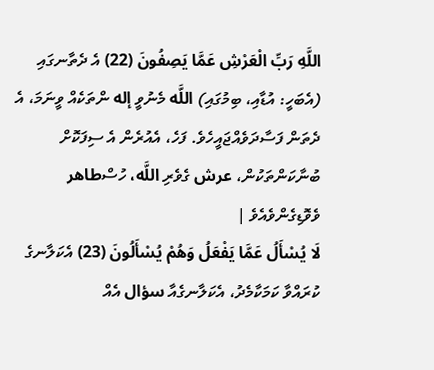اللَّهِ رَبِّ الْعَرْشِ عَمَّا يَصِفُونَ (22) އެ ދެތާނގައި (އެބަހީ: އުޑާއި، ބިމުގައި) اللَّه މެނުވީ إله ންތަކެއް ވީނަމަ، އެ ދެތަން ފަސާދަވެއްޖައީހެވެ. ފަހެ، އެއުރެން އެ ސިފަކޮށް ބުނާކަންތަކުން، عرش ގެވެރި اللَّه، ހުސްطاهر ވެވޮޑިގެންވެއެވެ |
لَا يُسْأَلُ عَمَّا يَفْعَلُ وَهُمْ يُسْأَلُونَ (23) އެކަލާނގެ ކުރައްވާ ކަމަކާމެދު، އެކަލާނގެއާ سؤال އެއް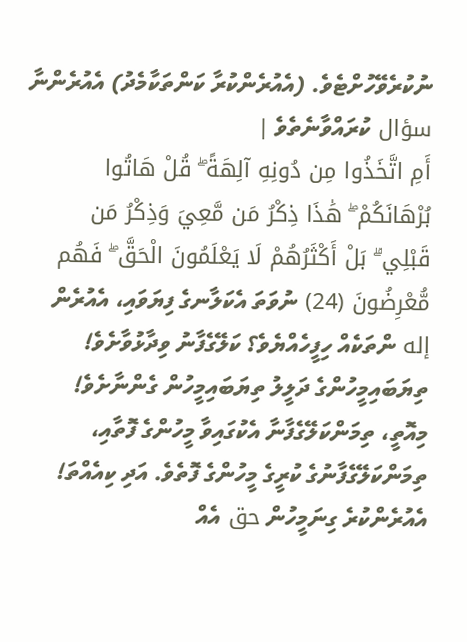ނުކުރެވޭހުށްޓެވެ. (އެއުރެންކުރާ ކަންތަކާމެދު) އެއުރެންނާ سؤال ކުރައްވާނެތެވެ |
أَمِ اتَّخَذُوا مِن دُونِهِ آلِهَةً ۖ قُلْ هَاتُوا بُرْهَانَكُمْ ۖ هَٰذَا ذِكْرُ مَن مَّعِيَ وَذِكْرُ مَن قَبْلِي ۗ بَلْ أَكْثَرُهُمْ لَا يَعْلَمُونَ الْحَقَّ ۖ فَهُم مُّعْرِضُونَ (24) ނުވަތަ އެކަލާނގެ ފިޔަވައި، އެއުރެން إله ންތަކެއް ހިފީހެއްޔެވެ؟ ކަލޭގެފާނު ވިދާޅުވާށެވެ! ތިޔަބައިމީހުންގެ ދަލީލު ތިޔަބައިމީހުން ގެންނާށެވެ! މިއޮތީ، ތިމަންކަލޭގެފާނާ އެކުގައިވާ މީހުންގެ ފޮތާއި، ތިމަންކަލޭގެފާނުގެ ކުރީގެ މީހުންގެ ފޮތެވެ. އަދި ކިއެއްތަ! އެއުރެންކުރެ ގިނަމީހުން حق އެއް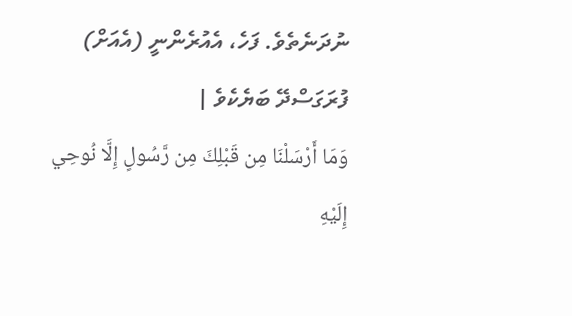ނުދަނެތެވެ. ފަހެ، އެއުރެންނީ (އެއަށް) ފުރަގަސްދޭ ބަޔެކެވެ |
وَمَا أَرْسَلْنَا مِن قَبْلِكَ مِن رَّسُولٍ إِلَّا نُوحِي إِلَيْهِ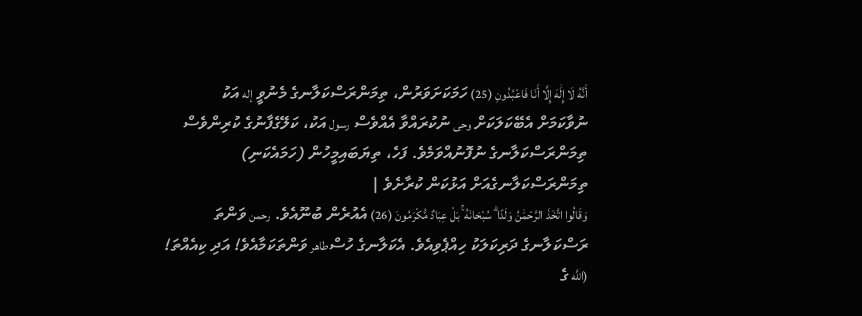أَنَّهُ لَا إِلَٰهَ إِلَّا أَنَا فَاعْبُدُونِ (25) ހަމަކަށަވަރުން، ތިމަންރަސްކަލާނގެ މެނުވީ إله އަކު ނުވާކަމަށް އެބޭކަލަކަށް وحى ނުކުރައްވާ އެއްވެސް رسول އަކު، ކަލޭގެފާނުގެ ކުރިންވެސް ތިމަންރަސްކަލާނގެ ނުފޮނުއްވަމެވެ. ފަހެ، ތިޔަބައިމީހުން (ހަމައެކަނި) ތިމަންރަސްކަލާނގެއަށް އަޅުކަން ކުރާށެވެ |
وَقَالُوا اتَّخَذَ الرَّحْمَٰنُ وَلَدًا ۗ سُبْحَانَهُ ۚ بَلْ عِبَادٌ مُّكْرَمُونَ (26) އެއުރެން ބުނޫއެވެ. رحمن ވަންތަ ރަސްކަލާނގެ ދަރިކަލަކު ހިއްޕެވިއެވެ. އެކަލާނގެ ހުސްطاهر ވަންތަކަމާއެވެ! އަދި ކިއެއްތަ! (اللَّه ގެ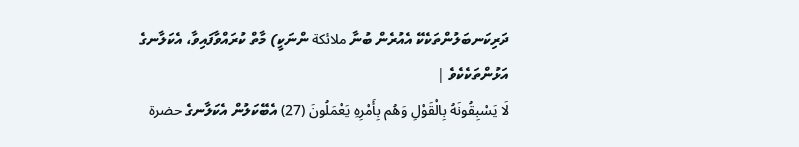ދަރިކަނބަލުންތަކެކޭ އެއުރެން ބުނާ ملائكة ންނަކީ) މާތް ކުރައްވާފައިވާ، އެކަލާނގެ އަޅުންތަކެކެވެ |
لَا يَسْبِقُونَهُ بِالْقَوْلِ وَهُم بِأَمْرِهِ يَعْمَلُونَ (27) އެބޭކަލުން އެކަލާނގެ حضرة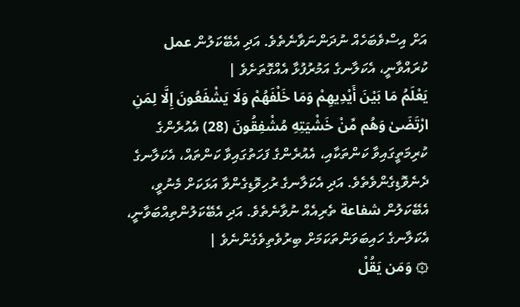އަށް އިސްވެބަހެއް ނުދަންނަވާނެތެވެ. އަދި އެބޭކަލުން عمل ކުރައްވާނީ، އެކަލާނގެ އަމުރުފުޅާ އެއްގޮތަށެވެ |
يَعْلَمُ مَا بَيْنَ أَيْدِيهِمْ وَمَا خَلْفَهُمْ وَلَا يَشْفَعُونَ إِلَّا لِمَنِ ارْتَضَىٰ وَهُم مِّنْ خَشْيَتِهِ مُشْفِقُونَ (28) އެއުރެންގެ ކުރިމަތީގައިވާ ކަންތަކާއި، އެއުރެންގެ ފަހަތުގައިވާ ކަންތައް، އެކަލާނގެ ދެނެވޮޑިގެންވެތެވެ. އަދި އެކަލާނގެ ރުހިވޮޑިގެންވާ އަޅަކަށް މެނުވީ، އެބޭކަލުން شفاعة ތެރިއެއް ނުވާނެތެވެ. އަދި އެބޭކަލުންތިއްބަވާނީ، އެކަލާނގެ ހައިބަވަންތަކަމަށް ބިރުވެތިވެގެންނެވެ |
۞ وَمَن يَقُلْ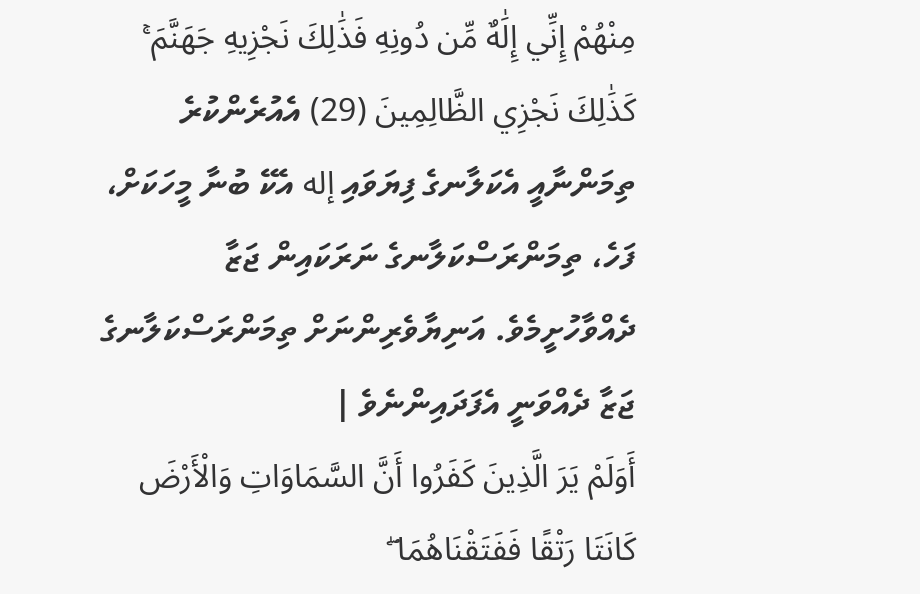مِنْهُمْ إِنِّي إِلَٰهٌ مِّن دُونِهِ فَذَٰلِكَ نَجْزِيهِ جَهَنَّمَ ۚ كَذَٰلِكَ نَجْزِي الظَّالِمِينَ (29) އެއުރެންކުރެ ތިމަންނާއީ އެކަލާނގެ ފިޔަވައި إله އެކޭ ބުނާ މީހަކަށް، ފަހެ، ތިމަންރަސްކަލާނގެ ނަރަކައިން ޖަޒާ ދެއްވާހުށީމެވެ. އަނިޔާވެރިންނަށް ތިމަންރަސްކަލާނގެ ޖަޒާ ދެއްވަނީ އެފަދައިންނެވެ |
أَوَلَمْ يَرَ الَّذِينَ كَفَرُوا أَنَّ السَّمَاوَاتِ وَالْأَرْضَ كَانَتَا رَتْقًا فَفَتَقْنَاهُمَا ۖ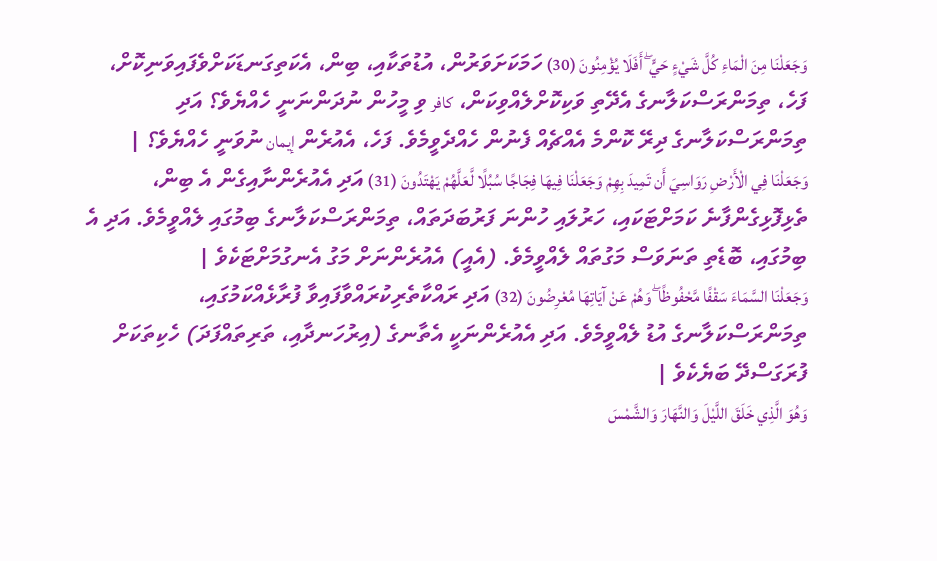وَجَعَلْنَا مِنَ الْمَاءِ كُلَّ شَيْءٍ حَيٍّ ۖ أَفَلَا يُؤْمِنُونَ (30) ހަމަކަށަވަރުން، އުޑުތަކާއި، ބިން، އެކަތިގަނޑަކަށްވެފައިވަނިކޮށް، ފަހެ، ތިމަންރަސްކަލާނގެ އެދޭތި ވަކިކޮށްލެއްވިކަން، كافر ވި މީހުން ނުދަންނަނީ ހެއްޔެވެ؟ އަދި ތިމަންރަސްކަލާނގެ ދިރޭ ކޮންމެ އެއްޗެއް ފެނުން ހެއްދެވީމެވެ. ފަހެ، އެއުރެން إيمان ނުވަނީ ހެއްޔެވެ؟ |
وَجَعَلْنَا فِي الْأَرْضِ رَوَاسِيَ أَن تَمِيدَ بِهِمْ وَجَعَلْنَا فِيهَا فِجَاجًا سُبُلًا لَّعَلَّهُمْ يَهْتَدُونَ (31) އަދި އެއުރެންނާއިގެން އެ ބިން، ތެޅިފޮޅިގެންފާނެ ކަމަށްޓަކައި، ހަރުލައި ހުންނަ ފަރުބަދަތައް، ތިމަންރަސްކަލާނގެ ބިމުގައި ލެއްވީމެވެ. އަދި އެ ބިމުގައި، ބޮޑެތި ތަނަވަސް މަގުތައް ލެއްވީމެވެ. (އެއީ) އެއުރެންނަށް މަގު އެނގުމަށްޓަކެވެ |
وَجَعَلْنَا السَّمَاءَ سَقْفًا مَّحْفُوظًا ۖ وَهُمْ عَنْ آيَاتِهَا مُعْرِضُونَ (32) އަދި ރައްކާތެރިކުރައްވާފައިވާ ފުރާޅެއްކަމުގައި، ތިމަންރަސްކަލާނގެ އުޑު ލެއްވީމެވެ. އަދި އެއުރެންނަކީ އެތާނގެ (އިރުހަނދާއި، ތަރިތައްފަދަ) ހެކިތަކަށް ފުރަގަސްދޭ ބަޔެކެވެ |
وَهُوَ الَّذِي خَلَقَ اللَّيْلَ وَالنَّهَارَ وَالشَّمْسَ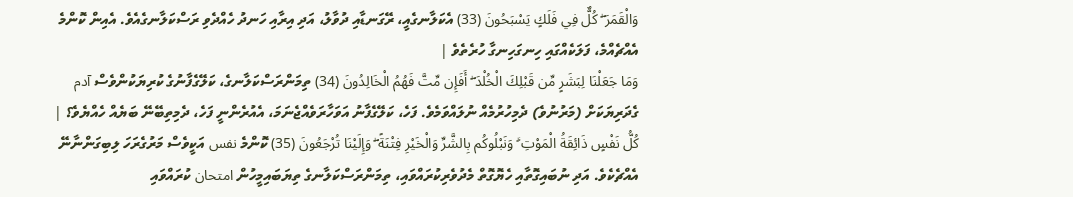وَالْقَمَرَ ۖ كُلٌّ فِي فَلَكٍ يَسْبَحُونَ (33) އެކަލާނގެއީ، ރޭގަނޑާއި ދުވާލު، އަދި އިރާއި ހަނދު ހެއްދެވި ރަސްކަލާނގެއެވެ. އެއިން ކޮންމެ އެއްޗެއްމެ، ފަލަކެއްގައި ހިނގަހިނގާ ހުރެތެވެ |
وَمَا جَعَلْنَا لِبَشَرٍ مِّن قَبْلِكَ الْخُلْدَ ۖ أَفَإِن مِّتَّ فَهُمُ الْخَالِدُونَ (34) ތިމަންރަސްކަލާނގެ، ކަލޭގެފާނުގެ ކުރިޔަކުންވެސް آدم ގެދަރިޔަކަށް (މަރުނުވެ) ދެމިހުރުމެއް ނުލައްވަމެވެ. ފަހެ، ކަލޭގެފާނު އަވަހާރަވެއްޖެނަމަ، އެއުރެންނީ ފަހެ، ދެމިތިބޭނޭ ބަޔެއް ހެއްޔެވެ؟ |
كُلُّ نَفْسٍ ذَائِقَةُ الْمَوْتِ ۗ وَنَبْلُوكُم بِالشَّرِّ وَالْخَيْرِ فِتْنَةً ۖ وَإِلَيْنَا تُرْجَعُونَ (35) ކޮންމެ نفس އަކީވެސް މަރުގެރަހަ ލިބިގަންނާނޭ އެއްޗެކެވެ. އަދި ނުބައިގޮތާއި ހެޔޮގޮތް މެދުވެރިކުރައްވައި، ތިމަންރަސްކަލާނގެ ތިޔަބައިމީހުން امتحان ކުރައްވައި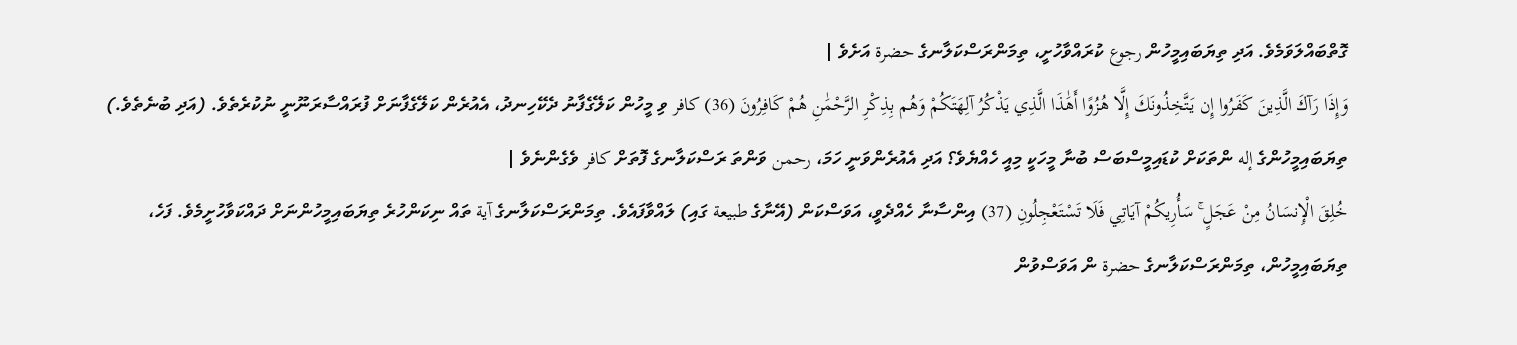ގޮތްބައްލަވަމެވެ. އަދި ތިޔަބައިމީހުން رجوع ކުރައްވާހުށީ، ތިމަންރަސްކަލާނގެ حضرة އަށެވެ |
وَإِذَا رَآكَ الَّذِينَ كَفَرُوا إِن يَتَّخِذُونَكَ إِلَّا هُزُوًا أَهَٰذَا الَّذِي يَذْكُرُ آلِهَتَكُمْ وَهُم بِذِكْرِ الرَّحْمَٰنِ هُمْ كَافِرُونَ (36) كافر ވި މީހުން ކަލޭގެފާނު ދެކޭހިނދު، އެއުރެން ކަލޭގެފާނަށް ފުރައްސާރަނޫނީ ނުކުރެތެވެ. (އަދި ބުނެތެވެ.) ތިޔަބައިމީހުންގެ إله ންތަކަށް ކުޑައިމީސްބަސް ބުނާ މީހަކީ މިއީ ހެއްޔެވެ؟ އަދި އެއުރެންވަނީ ހަމަ، رحمن ވަންތަ ރަސްކަލާނގެ ފޮތަށް كافر ވެގެންނެވެ |
خُلِقَ الْإِنسَانُ مِنْ عَجَلٍ ۚ سَأُرِيكُمْ آيَاتِي فَلَا تَسْتَعْجِلُونِ (37) އިންސާނާ ހެއްދެވީ، އަވަސްކަން (އޭނާގެ طبيعة ގައި) ލައްވާފައެވެ. ތިމަންރަސްކަލާނގެ آية ތައް ނިކަންހުރެ ތިޔަބައިމީހުންނަށް ދައްކަވާހުށީމެވެ. ފަހެ، ތިޔަބައިމީހުން، ތިމަންރަސްކަލާނގެ حضرة ން އަވަސްވުން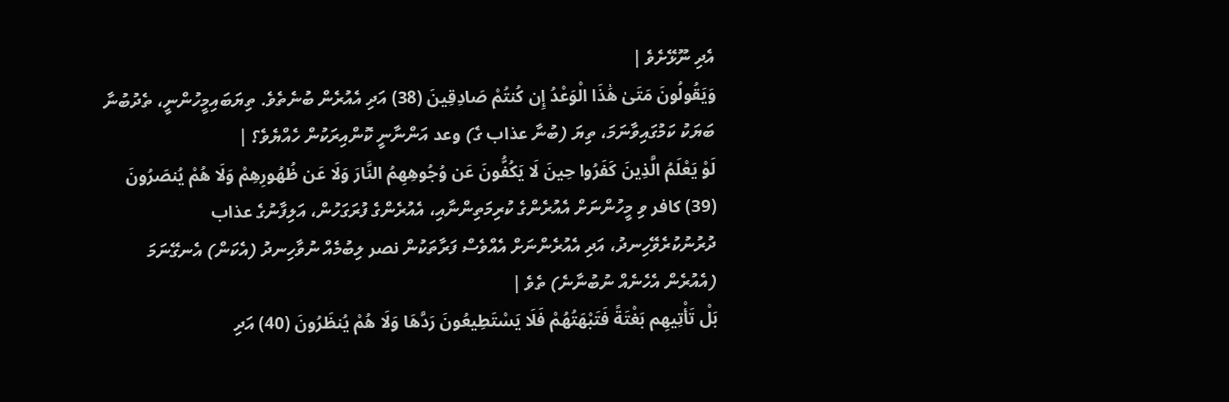އެދި ނޫޅޭށެވެ |
وَيَقُولُونَ مَتَىٰ هَٰذَا الْوَعْدُ إِن كُنتُمْ صَادِقِينَ (38) އަދި އެއުރެން ބުނެތެވެ. ތިޔަބައިމީހުންނީ، ތެދުބުނާ ބަޔަކު ކަމުގައިވާނަމަ، ތިޔަ (ބުނާ عذاب ގެ) وعد އަންނާނީ ކޮންއިރަކުން ހެއްޔެވެ؟ |
لَوْ يَعْلَمُ الَّذِينَ كَفَرُوا حِينَ لَا يَكُفُّونَ عَن وُجُوهِهِمُ النَّارَ وَلَا عَن ظُهُورِهِمْ وَلَا هُمْ يُنصَرُونَ (39) كافر ވި މީހުންނަށް އެއުރެންގެ ކުރިމަތިންނާއި، އެއުރެންގެ ފުރަގަހުން، އަލިފާނުގެ عذاب ދުރުނުކުރެވޭހިނދު، އަދި އެއުރެންނަށް އެއްވެސް ފަރާތަކުން نصر ލިބުމެއް ނުވާހިނދު (އެކަން) އެނގޭނަމަ (އެއުރެން އެހެނެއް ނުބުނާނެ) ތެވެ |
بَلْ تَأْتِيهِم بَغْتَةً فَتَبْهَتُهُمْ فَلَا يَسْتَطِيعُونَ رَدَّهَا وَلَا هُمْ يُنظَرُونَ (40) އަދި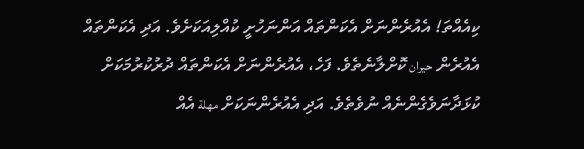ކިއެއްތަ! އެއުރެންނަށް އެކަންތައް އަންނަހުށީ ކުއްލިއަކަށެވެ. އަދި އެކަންތައް އެއުރެން حيران ކޮށްލާނެތެވެ. ފަހެ، އެއުރެންނަށް އެކަންތައް ދުރުކުރުމަކަށް ކުޅަދާނަވެގެންނެއް ނުވެތެވެ. އަދި އެއުރެންނަކަށް مهلة އެއް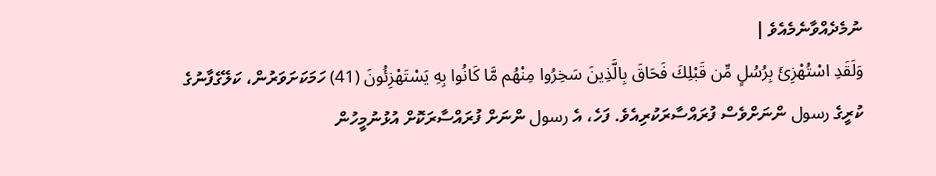ނުމެދެއްވާނެމެއެވެ |
وَلَقَدِ اسْتُهْزِئَ بِرُسُلٍ مِّن قَبْلِكَ فَحَاقَ بِالَّذِينَ سَخِرُوا مِنْهُم مَّا كَانُوا بِهِ يَسْتَهْزِئُونَ (41) ހަމަކަށަވަރުން، ކަލޭގެފާނުގެ ކުރީގެ رسول ންނަށްވެސް ފުރައްސާރަކުރިއެވެ. ފަހެ، އެ رسول ންނަށް ފުރައްސާރަކޮށް އުޅުނުމީހުން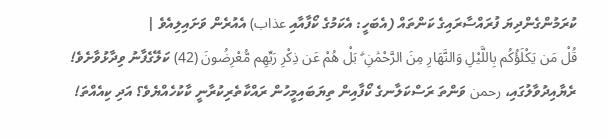ކުރަމުންގެންދިޔަ ފުރައްސާރައިގެ ކަންތައް (އެބަހީ: އެކަމުގެ ކޯފާއާއި عذاب) އެއުރެން ވަށައިލިއެވެ |
قُلْ مَن يَكْلَؤُكُم بِاللَّيْلِ وَالنَّهَارِ مِنَ الرَّحْمَٰنِ ۗ بَلْ هُمْ عَن ذِكْرِ رَبِّهِم مُّعْرِضُونَ (42) ކަލޭގެފާނު ވިދާޅުވާށެވެ! ރެޔާއިދުވާލުގައި، رحمن ވަންތަ ރަސްކަލާނގެ ކޯފާއިން ތިޔަބައިމީހުން ރައްކާތެރިކުރާނީ ކާކުހެއްޔެވެ؟ އަދި ކިއެއްތަ!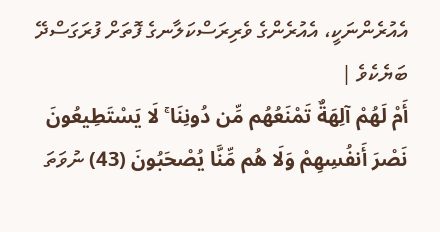އެއުރެންނަކީ، އެއުރެންގެ ވެރިރަސްކަލާނގެ ފޮތަށް ފުރަގަސްދޭ ބަޔެކެވެ |
أَمْ لَهُمْ آلِهَةٌ تَمْنَعُهُم مِّن دُونِنَا ۚ لَا يَسْتَطِيعُونَ نَصْرَ أَنفُسِهِمْ وَلَا هُم مِّنَّا يُصْحَبُونَ (43) ނުވަތަ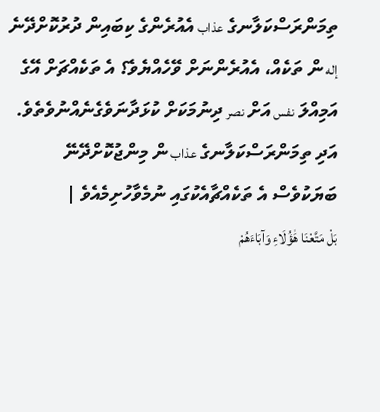ތިމަންރަސްކަލާނގެ عذاب އެއުރެންގެ ކިބައިން ދުރުކޮށްދޭނެ إله ން ތަކެއް، އެއުރެންނަށް ވޭހެއްޔެވެ؟ އެ ތަކެއްޗަށް އޭގެ އަމިއްލަ نفس އަށް نصر ދިނުމަކަށް ކުޅަދާނަވެގެނެއްނުވެތެވެ. އަދި ތިމަންރަސްކަލާނގެ عذاب ން މިންޖުކޮށްދޭނޭ ބަޔަކުވެސް އެ ތަކެއްޗާއެކުގައި ނުމެވާހުށިމެއެވެ |
بَلْ مَتَّعْنَا هَٰؤُلَاءِ وَآبَاءَهُمْ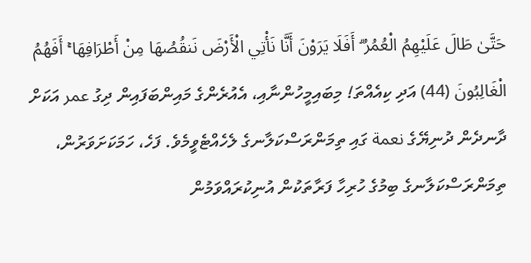حَتَّىٰ طَالَ عَلَيْهِمُ الْعُمُرُ ۗ أَفَلَا يَرَوْنَ أَنَّا نَأْتِي الْأَرْضَ نَنقُصُهَا مِنْ أَطْرَافِهَا ۚ أَفَهُمُ الْغَالِبُونَ (44) އަދި ކިއެއްތަ! މިބައިމީހުންނާއި، އެއުރެންގެ މައިންބަފައިން ދިގު عمر އަކަށް ދާނދެން ދުނިޔޭގެ نعمة ގައި ތިމަންރަސްކަލާނގެ ލެހެއްޓެވީމެވެ. ފަހެ، ހަމަކަށަވަރުން، ތިމަންރަސްކަލާނގެ ބިމުގެ ހުރިހާ ފަރާތަކުން އުނިކުރައްވަމުން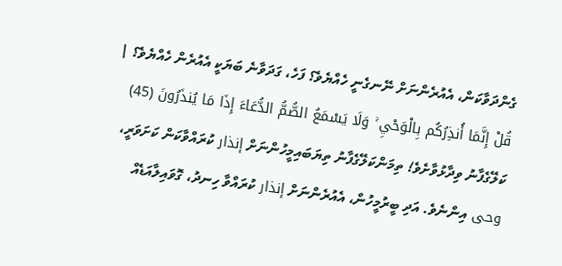ގެންދަވާކަން، އެއުރެންނަށް ނޭނގެނީ ހެއްޔެވެ؟ ފަހެ، ގަދަވާނެ ބަޔަކީ އެއުރެން ހެއްޔެވެ؟ |
قُلْ إِنَّمَا أُنذِرُكُم بِالْوَحْيِ ۚ وَلَا يَسْمَعُ الصُّمُّ الدُّعَاءَ إِذَا مَا يُنذَرُونَ (45) ކަލޭގެފާނު ވިދާޅުވާށެވެ! ތިމަންކަލޭގެފާނު ތިޔަބައިމީހުންނަށް إنذار ކުރައްވާކަން ކަށަވަރީ، وحى އިންނެވެ. އަދި ބީރުމީހުން، އެއުރެންނަށް إنذار ކުރައްވާ ހިނދު، ގޮވައިލާއަޑެއް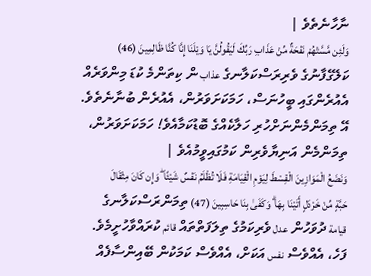ނާހާނެތެވެ |
وَلَئِن مَّسَّتْهُمْ نَفْحَةٌ مِّنْ عَذَابِ رَبِّكَ لَيَقُولُنَّ يَا وَيْلَنَا إِنَّا كُنَّا ظَالِمِينَ (46) ކަލޭގެފާނުގެ ވެރިރަސްކަލާނގެ عذاب ން ކިތަންމެ ކުޑަ މިންވަރެއް އެއުރެންގައި ބީހުނަސް، ހަމަކަށަވަރުން، އެއުރެން ބުނާނެތެވެ. އޭ ތިމަންމެންނަށްހުރި ހަލާކެއްގެ ބޮޑުކަމާއެވެ! ހަމަކަށަވަރުން، ތިމަންމެން އަނިޔާވެރިން ކަމުގައިވީމުއެވެ |
وَنَضَعُ الْمَوَازِينَ الْقِسْطَ لِيَوْمِ الْقِيَامَةِ فَلَا تُظْلَمُ نَفْسٌ شَيْئًا ۖ وَإِن كَانَ مِثْقَالَ حَبَّةٍ مِّنْ خَرْدَلٍ أَتَيْنَا بِهَا ۗ وَكَفَىٰ بِنَا حَاسِبِينَ (47) ތިމަންރަސްކަލާނގެ قيامة ދުވަހުން عدل ވެރިކަމުގެ ތިލަފަތްތައް قائم ކުރައްވާހުށީމެވެ. ފަހެ، އެއްވެސް نفس އަކަށް، އެއްވެސް ކަމަކުން ބޭއިންސާފެއް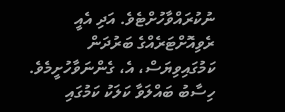ނުކުރައްވާހުށްޓެވެ. އަދި އެއީ ރެވިއޮށްޓަރެއްގެ ބަރުދަން ކަމުގައިވިޔަސް، އެ، ގެންނަވާހުށީމެވެ. ހިސާބު ބައްލަވާ ކަލަކު ކަމުގައި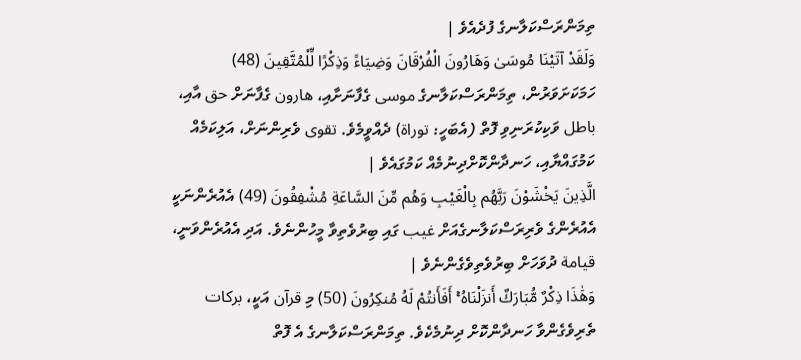ތިމަންރަސްކަލާނގެ ފުދެއެވެ |
وَلَقَدْ آتَيْنَا مُوسَىٰ وَهَارُونَ الْفُرْقَانَ وَضِيَاءً وَذِكْرًا لِّلْمُتَّقِينَ (48) ހަމަކަށަވަރުން، ތިމަންރަސްކަލާނގެ موسى ގެފާނަށާއި، هارون ގެފާނަށް حق އާއި، باطل ވަކިކުރަނިވި ފޮތް (އެބަހީ: توراة) ދެއްވީމެވެ. تقوى ވެރިންނަށް، އަލިކަމެއް ކަމުގައްޔާއި، ހަނދާންކޮށްދިނުމެއް ކަމުގައެވެ |
الَّذِينَ يَخْشَوْنَ رَبَّهُم بِالْغَيْبِ وَهُم مِّنَ السَّاعَةِ مُشْفِقُونَ (49) އެއުރެންނަކީ އެއުރެންގެ ވެރިރަސްކަލާނގެއަށް غيب ގައި ބިރުވެތިވާ މީހުންނެވެ. އަދި އެއުރެންވަނީ، قيامة ދުވަހަށް ބިރުވެތިވެގެންނެވެ |
وَهَٰذَا ذِكْرٌ مُّبَارَكٌ أَنزَلْنَاهُ ۚ أَفَأَنتُمْ لَهُ مُنكِرُونَ (50) މި قرآن އަކީ، بركات ތެރިވެގެންވާ ހަނދާންކޮށް ދިނުމެކެވެ. ތިމަންރަސްކަލާނގެ އެ ފޮތް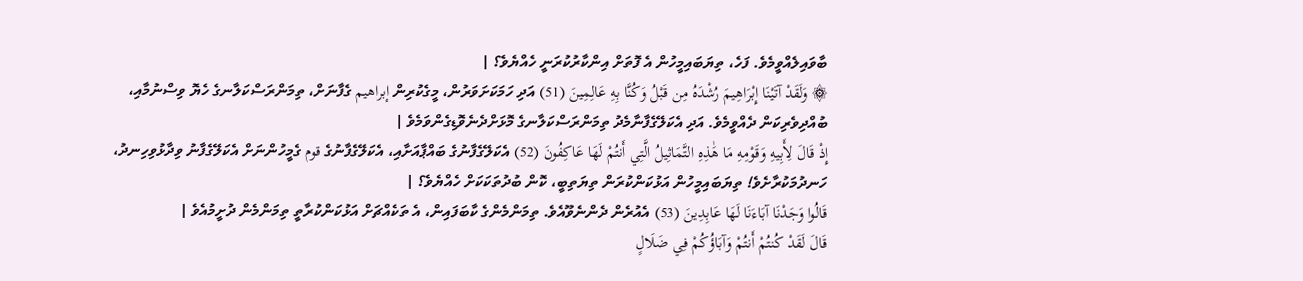ބާވައިލެއްވީމެވެ. ފަހެ، ތިޔަބައިމީހުން އެ ފޮތަށް އިންކާރުކުރަނީ ހެއްޔެވެ؟ |
۞ وَلَقَدْ آتَيْنَا إِبْرَاهِيمَ رُشْدَهُ مِن قَبْلُ وَكُنَّا بِهِ عَالِمِينَ (51) އަދި ހަމަކަށަވަރުން، މީގެކުރިން إبراهيم ގެފާނަށް، ތިމަންރަސްކަލާނގެ ހެޔޮ ވިސްނުމާއި، ބުއްދިވެރިކަން ދެއްވީމެވެ. އަދި އެކަލޭގެފާނާމެދު ތިމަންރަސްކަލާނގެ މޮޅަށްދެނެވޮޑިގެންވަމެވެ |
إِذْ قَالَ لِأَبِيهِ وَقَوْمِهِ مَا هَٰذِهِ التَّمَاثِيلُ الَّتِي أَنتُمْ لَهَا عَاكِفُونَ (52) އެކަލޭގެފާނުގެ ބައްޕާއަށާއި، އެކަލޭގެފާނުގެ قوم ގެމީހުންނަށް އެކަލޭގެފާނު ވިދާޅުވިހިނދު، ހަނދުމަކުރާށެވެ! ތިޔަބައިމީހުން އަޅުކަންކުރަން ތިޔަތިބީ، ކޮން ބުދުތަކަކަށް ހެއްޔެވެ؟ |
قَالُوا وَجَدْنَا آبَاءَنَا لَهَا عَابِدِينَ (53) އެއުރެން ދެންނެވޫއެވެ. ތިމަންމެންގެ ކާބަފައިން، އެ ތަކެއްޗަށް އަޅުކަންކުރާތީ ތިމަންމެން ދުށީމުއެވެ |
قَالَ لَقَدْ كُنتُمْ أَنتُمْ وَآبَاؤُكُمْ فِي ضَلَالٍ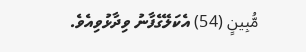مُّبِينٍ (54) އެކަލޭގެފާނު ވިދާޅުވިއެވެ.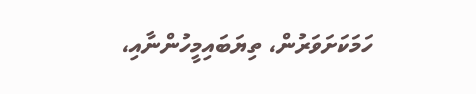ހަމަކަށަވަރުން، ތިޔަބައިމީހުންނާއި،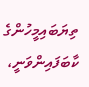ތިޔަބައިމީހުންގެ ކާބަފައިންވަނީ،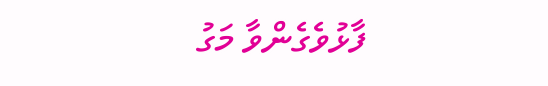ފާޅުވެގެންވާ މަގު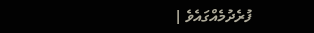ފުރެދުމެއްގައެވެ |